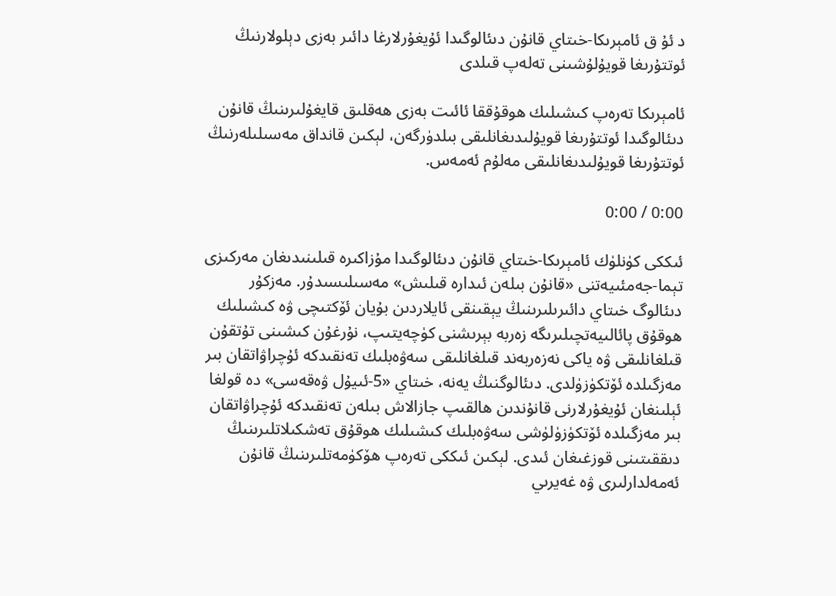د ئۇ ق ئامېرىكا-خىتاي قانۇن دىئالوگىدا ئۇيغۇرلارغا دائىر بەزى دېلولارنىڭ ئوتتۇرىغا قويۇلۇشىنى تەلەپ قىلدى

ئامېرىكا تەرەپ كىشىلىك ھوقۇققا ئائىت بەزى ھەقلىق قايغۇلىرىنىڭ قانۇن دىئالوگىدا ئوتتۇرىغا قويۇلىدىغانلىقى بىلدۈرگەن، لېكىن قانداق مەسىلىلەرنىڭ ئوتتۇرىغا قويۇلىدىغانلىقى مەلۇم ئەمەس.

0:00 / 0:00

ئىككى كۈنلۈك ئامېرىكا-خىتاي قانۇن دىئالوگىدا مۇزاكىرە قىلىنىدىغان مەركىزى تېما-جەمئىيەتنى «قانۇن بىلەن ئىدارە قىلىش» مەسىلىسىدۇر. مەزكۇر دىئالوگ خىتاي دائىرىلىرىنىڭ يېقىنقى ئايلاردىن بۇيان ئۆكتىچى ۋە كىشىلىك ھوقۇق پائالىيەتچىلىرىگە زەربە بېرىشنى كۈچەيتىپ، نۇرغۇن كىشىنى تۇتقۇن قىلغانلىقى ۋە ياكى نەزەربەند قىلغانلىقى سەۋەبلىك تەنقىدكە ئۇچراۋاتقان بىر مەزگىلدە ئۆتكۈزۈلدى. دىئالوگنىڭ يەنە، خىتاي «5-ئىيۇل ۋەقەسى» دە قولغا ئېلىنغان ئۇيغۇرلارنى قانۇندىن ھالقىپ جازالاش بىلەن تەنقىدكە ئۇچراۋاتقان بىر مەزگىلدە ئۆتكۈزۈلۈشى سەۋەبلىك كىشىلىك ھوقۇق تەشكىلاتلىرىنىڭ دىققىتىنى قوزغىغان ئىدى. لېكىن ئىككى تەرەپ ھۆكۈمەتلىرىنىڭ قانۇن ئەمەلدارلىرى ۋە غەيرىي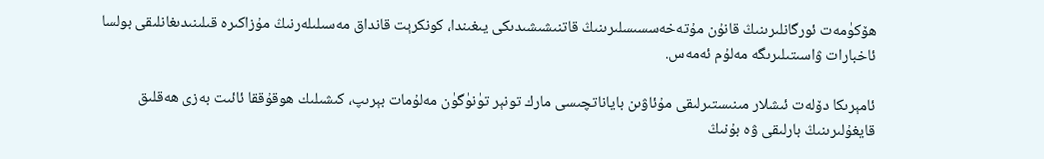ھۆكۈمەت ئورگانلىرىنىڭ قانۇن مۇتەخەسسىسلىرىنىڭ قاتنىشىشىدىكى يىغىندا، كونكرېت قانداق مەسىلىلەرنىڭ مۇزاكىرە قىلىنىدىغانلىقى بولسا ئاخبارات ۋاسىتىلىرىگە مەلۇم ئەمەس.

ئامېرىكا دۆلەت ئىشلار مىنىستىرلىقى مۇئاۋىن باياناتچىسى مارك تونېر تۈنۈگۈن مەلۇمات بېرىپ، كىشىلىك ھوقۇققا ئائىت بەزى ھەقلىق قايغۇلىرىنىڭ بارلىقى ۋە بۇنىڭ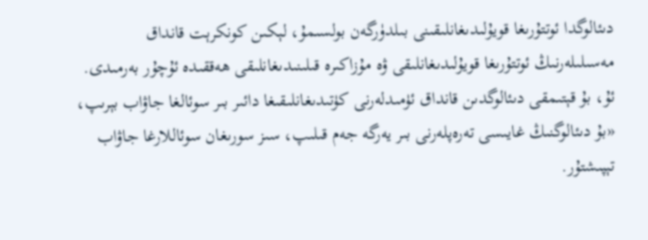دىئالوگدا ئوتتۇرىغا قويۇلىدىغانلىقىنى بىلدۈرگەن بولسىمۇ، لېكىن كونكرېت قانداق مەسىلىلەرنىڭ ئوتتۇرىغا قويۇلىدىغانلىقى ۋە مۇزاكىرە قىلىنىدىغانلىقى ھەققىدە ئۇچۇر بەرمىدى. ئۇ، بۇ قېتىمقى دىئالوگدىن قانداق ئۈمىدلەرنى كۈتىدىغانلىقىغا دائىر بىر سوئالغا جاۋاب بېرىپ، «بۇ دىئالوگنىڭ غايىسى تەرەپلەرنى بىر يەرگە جەم قىلىپ، سىز سورىغان سوئاللارغا جاۋاب تېپىشتۇر.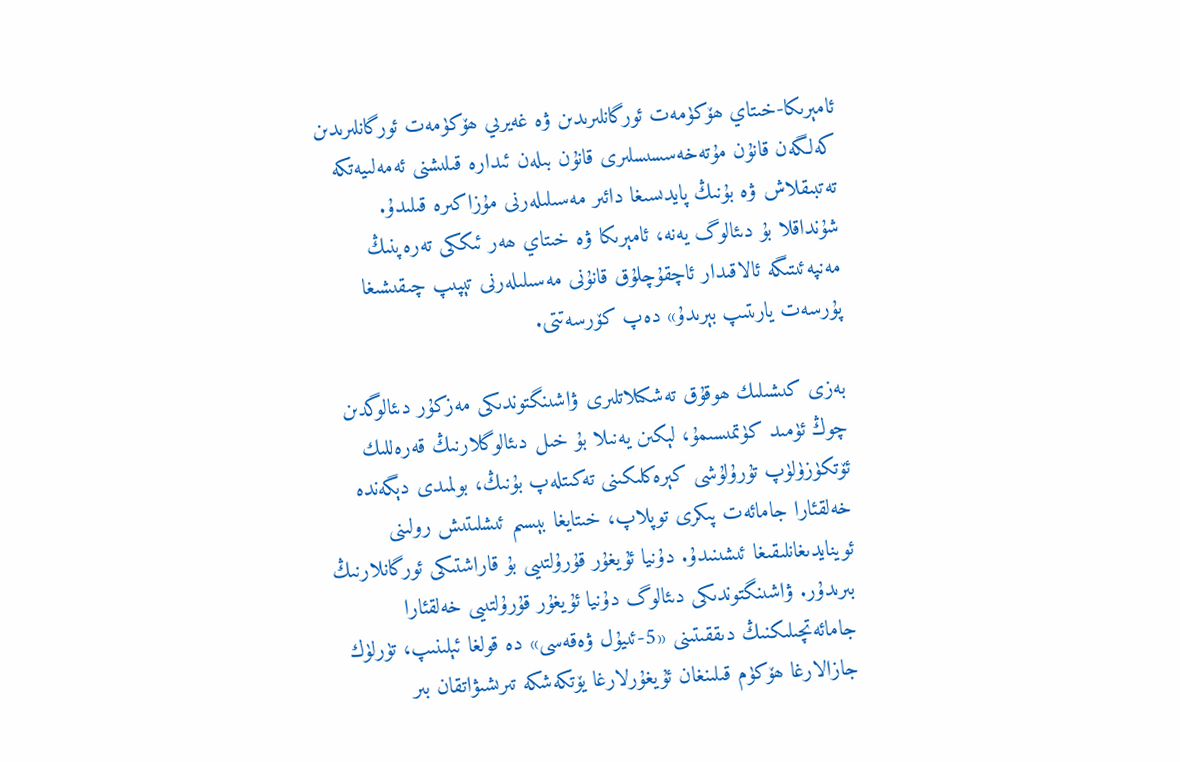ئامېرىكا-خىتاي ھۆكۈمەت ئورگانلىرىدىن ۋە غەيرىي ھۆكۈمەت ئورگانلىرىدىن كەلگەن قانۇن مۇتەخەسسىسلىرى قانۇن بىلەن ئىدارە قىلىشنى ئەمەلىيەتكە تەتبىقلاش ۋە بۇنىڭ پايدىسىغا دائىر مەسىلىلەرنى مۇزاكىرە قىلىدۇ. شۇنداقلا بۇ دىئالوگ يەنە، ئامېرىكا ۋە خىتاي ھەر ئىككى تەرەپنىڭ مەنپەئىتىگە ئالاقىدار ئاچقۇچلۇق قانۇنى مەسىلىلەرنى تېپىپ چىقىشىغا پۇرسەت يارىتىپ بېرىدۇ» دەپ كۆرسەتتى.

بەزى كىشىلىك ھوقۇق تەشكىلاتلىرى ۋاشىنگتوندىكى مەزكۇر دىئالوگدىن چوڭ ئۈمىد كۈتمىسىمۇ، لېكىن يەنىلا بۇ خىل دىئالوگلارنىڭ قەرەللىك ئۆتكۈزۈلۈپ تۇرۇلۇشى كېرەكلىكىنى تەكىتلەپ بۇنىڭ، بولمىدى دېگەندە خەلقئارا جامائەت پىكرى توپلاپ، خىتايغا بېسىم ئىشلىتىش رولىنى ئوينايدىغانلىقىغا ئىشىنىدۇ. دۇنيا ئۇيغۇر قۇرۇلتىيى بۇ قاراشتىكى ئورگانلارنىڭ بىرىدۇر. ۋاشىنگتوندىكى دىئالوگ دۇنيا ئۇيغۇر قۇرۇلتىيى خەلقئارا جامائەتچىلىكنىڭ دىققىتىنى «5-ئىيۇل ۋەقەسى» دە قولغا ئېلىنىپ، تۈرلۈك جازالارغا ھۆكۈم قىلىنغان ئۇيغۇرلارغا يۆتكەشكە تىرىشىۋاتقان بىر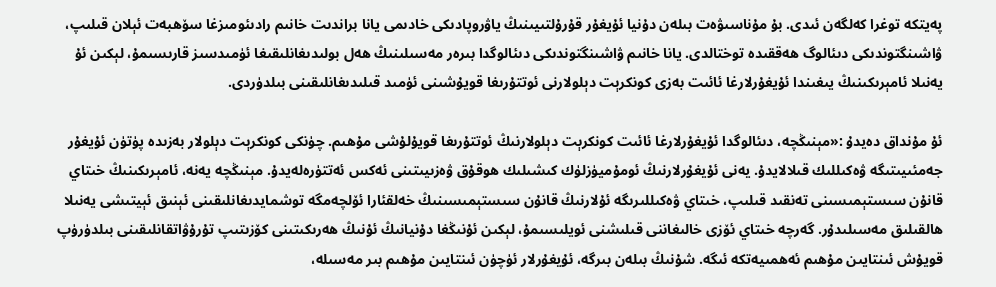پەيتكە توغرا كەلگەن ئىدى. بۇ مۇناسىۋەت بىلەن دۇنيا ئۇيغۇر قۇرۇلتىيىنىڭ ياۋروپادىكى خادىمى يانا براندىت خانىم رادىئومىزغا سۆھبەت ئېلان قىلىپ، ۋاشىنگتوندىكى دىئالوگ ھەققىدە توختالدى. يانا خانىم ۋاشىنگتوندىكى دىئالوگدا بىرەر مەسىلىنىڭ ھەل بولىدىغانلىقىغا ئۈمىدسىز قارىسىمۇ، لېكىن ئۇ يەنىلا ئامېرىكىنىڭ يىغىندا ئۇيغۇرلارغا ئائىت بەزى كونكرېت دېلولارنى ئوتتۇرىغا قويۇشىنى ئۈمىد قىلىدىغانلىقىنى بىلدۈردى.

ئۇ مۇنداق دەيدۇ :«مېنىڭچە، دىئالوگدا ئۇيغۇرلارغا ئائىت كونكرېت دېلولارنىڭ ئوتتۇرىغا قويۇلۇشى مۇھىم. چۈنكى كونكرېت دېلولار بەزىدە پۈتۈن ئۇيغۇر جەمئىيىتىگە ۋەكىللىك قىلالايدۇ. يەنى ئۇيغۇرلارنىڭ ئومۇميۈزلۈك كىشىلىك ھوقۇق ۋەزىيىتىنى ئەكس ئەتتۈرەلەيدۇ. مېنىڭچە يەنە، ئامېرىكىنىڭ خىتاي قانۇن سىستېمىسىنى تەنقىد قىلىپ، خىتاي ۋەكىللىرىگە ئۇلارنىڭ قانۇن سىستېمىسىنىڭ خەلقئارا ئۆلچەمگە توشمايدىغانلىقىنى ئېنىق ئېيتىشى يەنىلا ھالقىلىق مەسىلىدۇر. گەرچە خىتاي ئۆزى خالىغاننى قىلىشنى ئويلىسىمۇ، لېكىن ئۇنىڭغا دۇنيانىڭ ئۇنىڭ ھەرىكىتىنى كۆزىتىپ تۇرۇۋاتقانلىقىنى بىلدۈرۈپ قويۇش ئىنتايىن مۇھىم ئەھمىيەتكە ئىگە. شۇنىڭ بىلەن بىرگە، ئۇيغۇرلار ئۈچۈن ئىنتايىن مۇھىم بىر مەسىلە،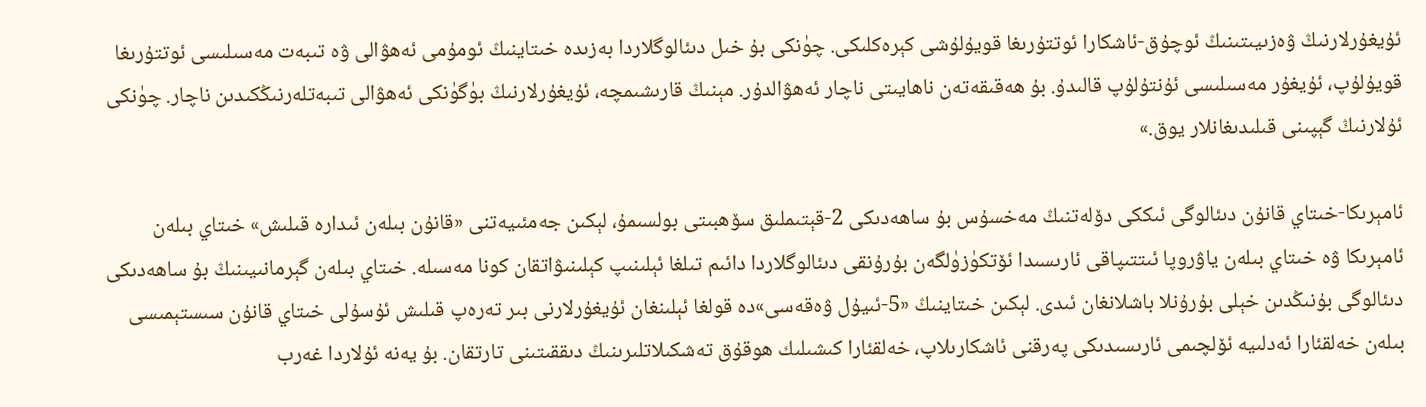ئۇيغۇرلارنىڭ ۋەزىيىتىنىڭ ئوچۇق-ئاشكارا ئوتتۇرىغا قويۇلۇشى كېرەكلىكى. چۈنكى بۇ خىل دىئالوگلاردا بەزىدە خىتاينىڭ ئومۇمى ئەھۋالى ۋە تىبەت مەسىلىسى ئوتتۇرىغا قويۇلۇپ، ئۇيغۇر مەسىلىسى ئۇنتۇلۇپ قالىدۇ. بۇ ھەقىقەتەن ناھايىتى ناچار ئەھۋالدۇر. مېنىڭ قارىشىمچە، ئۇيغۇرلارنىڭ بۈگۈنكى ئەھۋالى تىبەتلەرنىڭكىدىن ناچار. چۈنكى ئۇلارنىڭ گېپىنى قىلىدىغانلار يوق.»

ئامېرىكا-خىتاي قانۇن دىئالوگى ئىككى دۆلەتنىڭ مەخسۇس بۇ ساھەدىكى 2-قېتىملىق سۆھبىتى بولسىمۇ، لېكىن جەمئىيەتنى «قانۇن بىلەن ئىدارە قىلىش» خىتاي بىلەن ئامېرىكا ۋە خىتاي بىلەن ياۋروپا ئىتتىپاقى ئارىسىدا ئۆتكۈزۈلگەن بۇرۇنقى دىئالوگلاردا دائىم تىلغا ئېلىنىپ كېلىنىۋاتقان كونا مەسىلە. خىتاي بىلەن گېرمانىيىنىڭ بۇ ساھەدىكى دىئالوگى بۇنىڭدىن خېلى بۇرۇنلا باشلانغان ئىدى. لېكىن خىتاينىڭ «5-ئىيۇل ۋەقەسى»دە قولغا ئېلىنغان ئۇيغۇرلارنى بىر تەرەپ قىلىش ئۇسۇلى خىتاي قانۇن سىستېمىسى بىلەن خەلقئارا ئەدلىيە ئۆلچىمى ئارىسىدىكى پەرقنى ئاشكارىلاپ، خەلقئارا كىشىلىك ھوقۇق تەشكىلاتلىرىنىڭ دىققىتىنى تارتقان. بۇ يەنە ئۇلاردا غەرب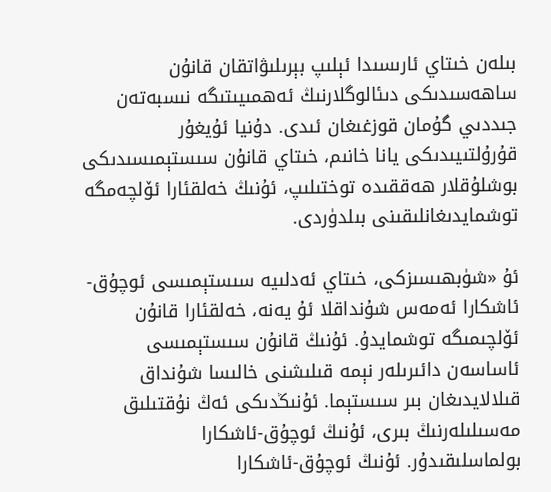بىلەن خىتاي ئارىسىدا ئېلىپ بېرىلىۋاتقان قانۇن ساھەسىدىكى دىئالوگلارنىڭ ئەھمىيىتىگە نىسبەتەن جىددىي گۇمان قوزغىغان ئىدى. دۇنيا ئۇيغۇر قۇرۇلتىيىدىكى يانا خانىم، خىتاي قانۇن سىستېمىسىدىكى بوشلۇقلار ھەققىدە توختىلىپ، ئۇنىڭ خەلقئارا ئۆلچەمگە توشمايدىغانلىقىنى بىلدۈردى.

ئۇ «شۈبھىسىزكى، خىتاي ئەدلىيە سىستېمىسى ئوچۇق-ئاشكارا ئەمەس شۇنداقلا ئۇ يەنە، خەلقئارا قانۇن ئۆلچىمىگە توشمايدۇ. ئۇنىڭ قانۇن سىستېمىسى ئاساسەن دائىرىلەر نېمە قىلىشنى خالىسا شۇنداق قىلالايدىغان بىر سىستېما. ئۇنىڭدىكى ئەڭ نۇقتىلىق مەسىلىلەرنىڭ بىرى، ئۇنىڭ ئوچۇق-ئاشكارا بولماسلىقىدۇر. ئۇنىڭ ئوچۇق-ئاشكارا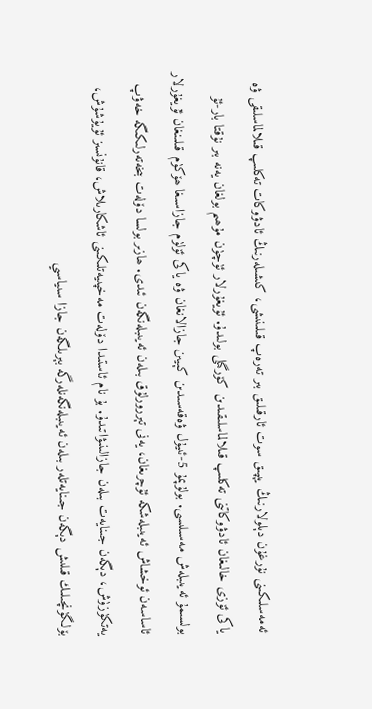ئەمەسلىكىنى نۇرغۇن دېلولارنىڭ يېپىق سوت ئارقىلىق بىر تەرەپ قىلىنىشى، كىشىلەرنىڭ ئادۋوكات تەكلىپ قىلالماسلىقى ۋە ياكى ئۆزى خالىغان ئادۋوكاتنى تەكلىپ قىلالماسلىقىدىن كۆرگىلى بولىدۇ. ئۇيغۇرلار ئۈچۈن مۇھىم بولغان يەنە بىر نۇقتا بار-ئۇ بولسىمۇ ئەيىبلەش مەسىلىسى. بولۇپمۇ 5-ئىيۇل ۋەقەسىدىن كېيىن جازالانغان ۋە ياكى ئۆلۈم جازاسىغا ھۆكۈم قىلىنغان ئۇيغۇرلار ئاساسەن ئوخشاش ئەيىبلەشكە ئۇچرىغان، يەنى تېررورلۇق بىلەن ئەيىبلەنگەن ئىدى. ھازىر بولسا دۆلەت بىخەتەرلىكىگە خەۋپ يەتكۈزۈش، دېگەن جىنايەت بىلەن جازالىنىۋاتىدۇ. بۇ نام ئاستىدا دۆلەت مەخپىيەتلىكىنى ئاشكارىلاش، قانۇنسىز ئۇيۇشۇش، بۆلگۈنچىلىك قىلىش دېگەن جىنايەتلەر بىلەن ئەيىبلەنگەنلەرگە بېرىلگەن جازا سىياسىي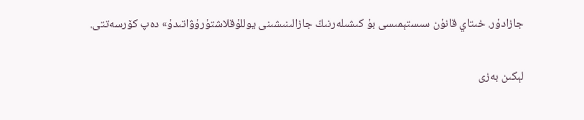جازادۇر. خىتاي قانۇن سىستېمىسى بۇ كىشىلەرنىڭ جازالىنىشىنى يوللۇقلاشتۇرۇۋاتىدۇ» دەپ كۆرسەتتى.

لېكىن بەزى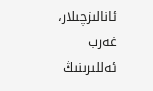ئانالىزچىلار، غەرب ئەللىرىنىڭ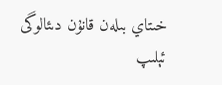خىتاي بىلەن قانۇن دىئالوگى ئېلىپ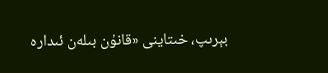بېرىپ، خىتاينى «قانۇن بىلەن ئىدارە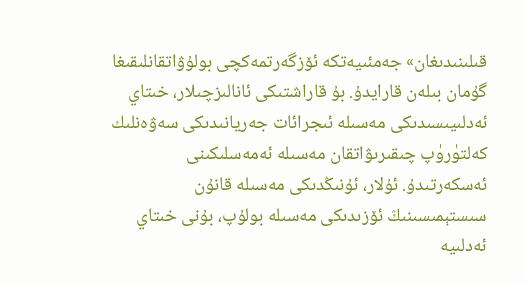قىلىنىدىغان» جەمئىيەتكە ئۆزگەرتمەكچى بولۇۋاتقانلىقىغا گۇمان بىلەن قارايدۇ. بۇ قاراشتىكى ئانالىزچىلار، خىتاي ئەدلىيىسىدىكى مەسىلە ئىجرائات جەريانىدىكى سەۋەنلىك كەلتۈرۈپ چىقىرىۋاتقان مەسىلە ئەمەسلىكىنى ئەسكەرتىدۇ. ئۇلار، ئۇنىڭدىكى مەسىلە قانۇن سىستېمىسىنىڭ ئۆزىدىكى مەسىلە بولۇپ، بۇنى خىتاي ئەدلىيە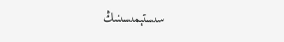سىستېمىسىنىڭ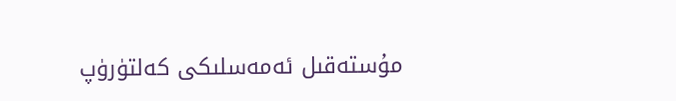مۇستەقىل ئەمەسلىكى كەلتۈرۈپ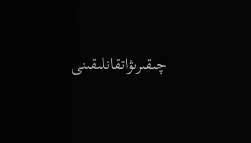چىقىرىۋاتقانلىقىنى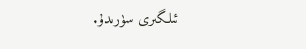ئىلگىرى سۈرىدۇ.